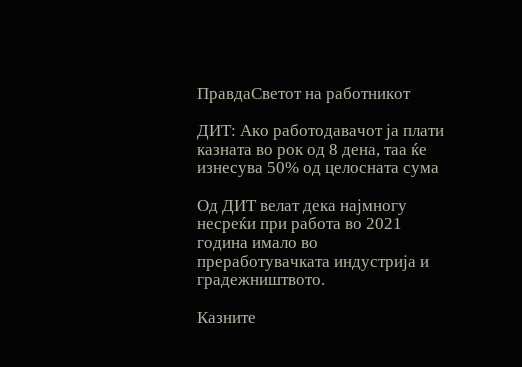ПравдаСветот на работникот

ДИТ: Ако работодавачот ја плати казната во рок од 8 дена, таа ќе изнесува 50% од целосната сума

Од ДИТ велат дека најмногу несреќи при работа во 2021 година имало во преработувачката индустрија и градежништвото.

Казните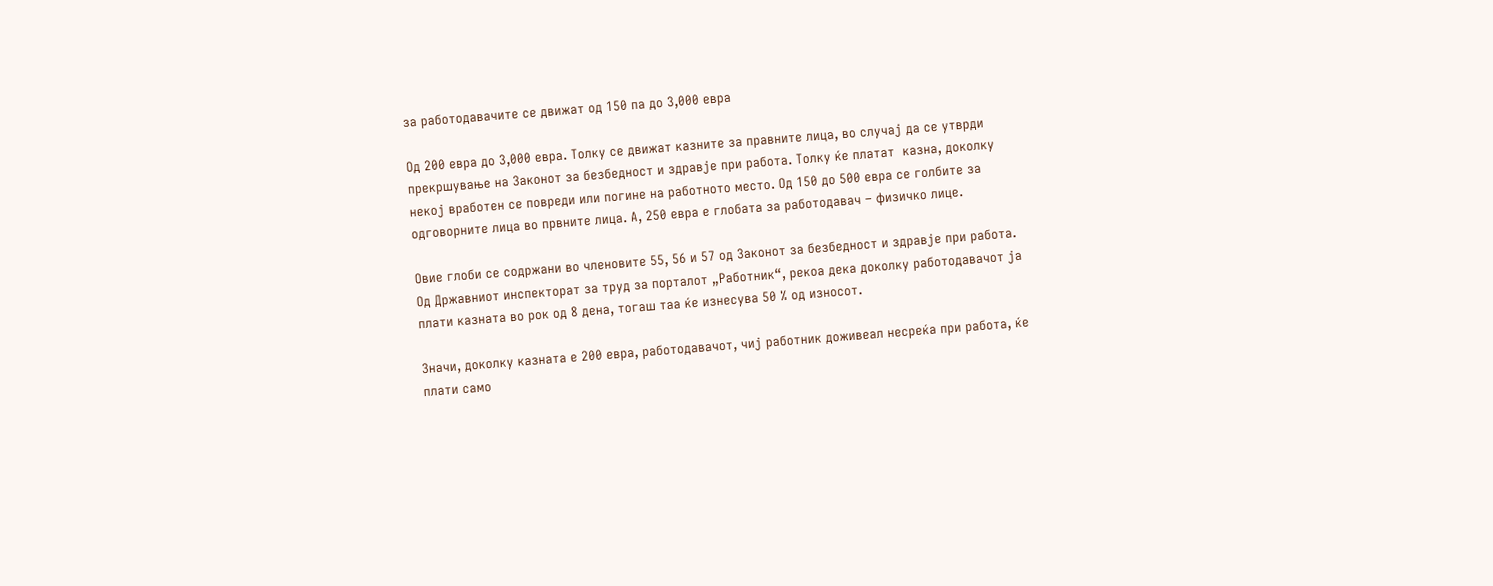за работодавачите се движат од 150 па до 3,000 евра

Од 200 евра до 3,000 евра. Толку се движат казните за правните лица, во случај да се утврди прекршување на Законот за безбедност и здравје при работа. Толку ќе платат  казна, доколку некој вработен се повреди или погине на работното место. Од 150 до 500 евра се голбите за одговорните лица во првните лица. А, 250 евра е глобата за работодавач – физичко лице.

Овие глоби се содржани во членовите 55, 56 и 57 од Законот за безбедност и здравје при работа. Од Државниот инспекторат за труд за порталот „Работник“, рекоа дека доколку работодавачот ја плати казната во рок од 8 дена, тогаш таа ќе изнесува 50 % од износот.

Значи, доколку казната е 200 евра, работодавачот, чиј работник доживеал несреќа при работа, ќе плати само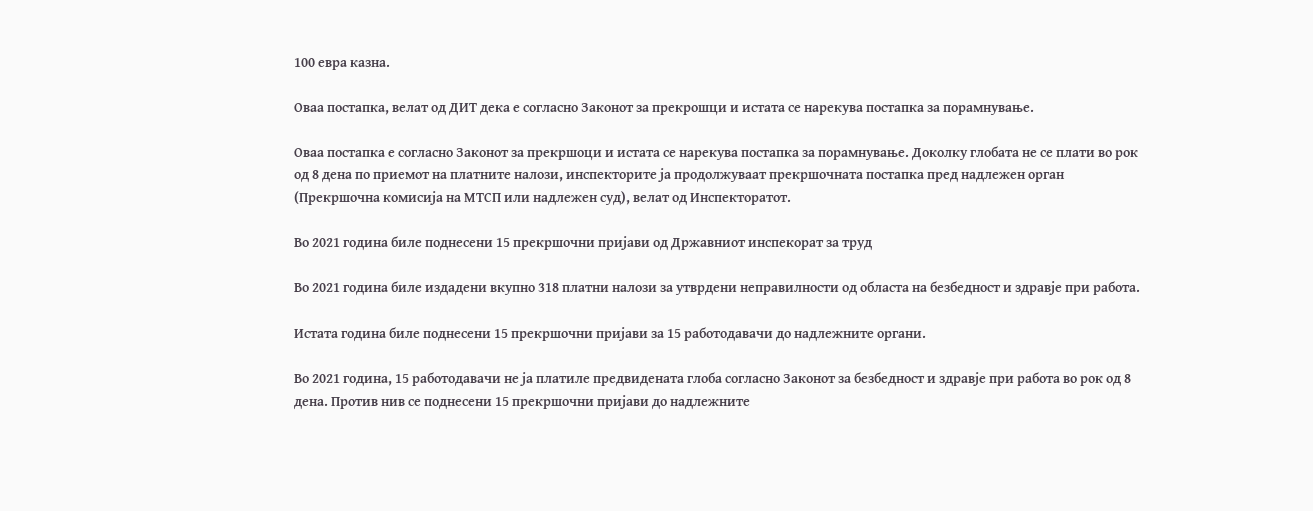100 евра казна.

Оваа постапка, велат од ДИТ дека е согласно Законот за прекрошци и истата се нарекува постапка за порамнување.

Оваа постапка е согласно Законот за прекршоци и истата се нарекува постапка за порамнување. Доколку глобата не се плати во рок од 8 дена по приемот на платните налози, инспекторите ја продолжуваат прекршочната постапка пред надлежен орган (Прекршочна комисија на МТСП или надлежен суд), велат од Инспекторатот.

Во 2021 година биле поднесени 15 прекршочни пријави од Државниот инспекорат за труд

Во 2021 година биле издадени вкупно 318 платни налози за утврдени неправилности од областа на безбедност и здравје при работа.

Истата година биле поднесени 15 прекршочни пријави за 15 работодавачи до надлежните органи.

Во 2021 година, 15 работодавачи не ја платиле предвидената глоба согласно Законот за безбедност и здравје при работа во рок од 8 дена. Против нив се поднесени 15 прекршочни пријави до надлежните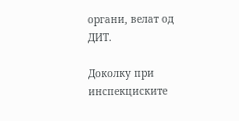органи, велат од ДИТ.

Доколку при инспекциските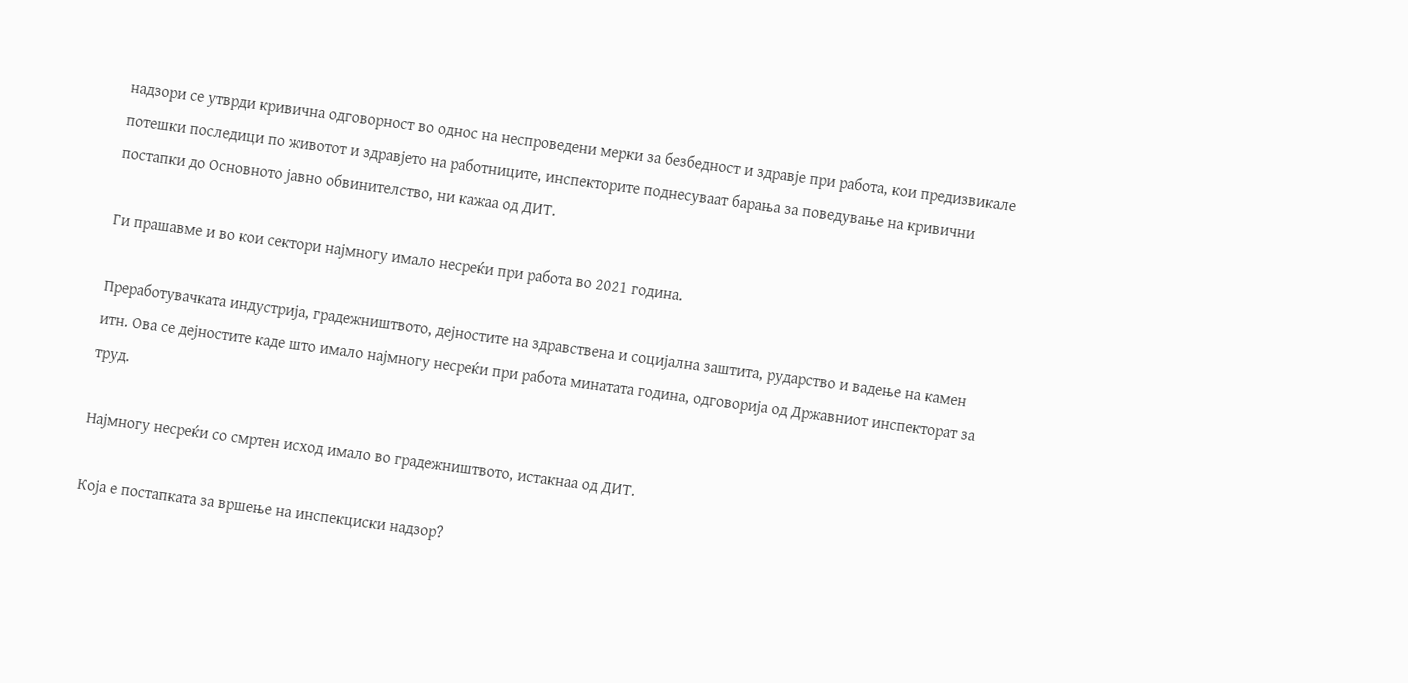надзори се утврди кривична одговорност во однос на неспроведени мерки за безбедност и здравје при работа, кои предизвикале потешки последици по животот и здравјето на работниците, инспекторите поднесуваат барања за поведување на кривични постапки до Основното јавно обвинителство, ни кажаа од ДИТ.

Ги прашавме и во кои сектори најмногу имало несреќи при работа во 2021 година.

Преработувачката индустрија, градежништвото, дејностите на здравствена и социјална заштита, рударство и вадење на камен итн. Ова се дејностите каде што имало најмногу несреќи при работа минатата година, одговорија од Државниот инспекторат за труд.

Најмногу несреќи со смртен исход имало во градежништвото, истакнаа од ДИТ.

Која е постапката за вршење на инспекциски надзор?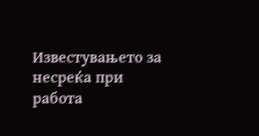Известувањето за несреќа при работа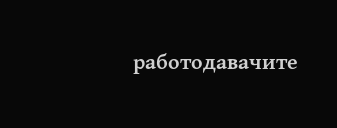работодавачите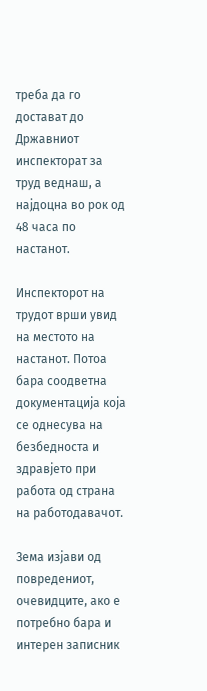треба да го достават до Државниот инспекторат за труд веднаш, а најдоцна во рок од 48 часа по настанот.

Инспекторот на трудот врши увид на местото на настанот. Потоа бара соодветна документација која се однесува на безбедноста и здравјето при работа од страна на работодавачот.

Зема изјави од повредениот, очевидците, ако е потребно бара и интерен записник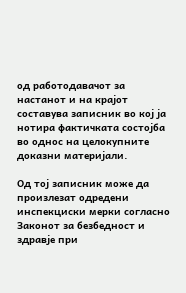од работодавачот за настанот и на крајот составува записник во кој ја нотира фактичката состојба во однос на целокупните доказни материјали.

Од тој записник може да произлезат одредени инспекциски мерки согласно Законот за безбедност и здравје при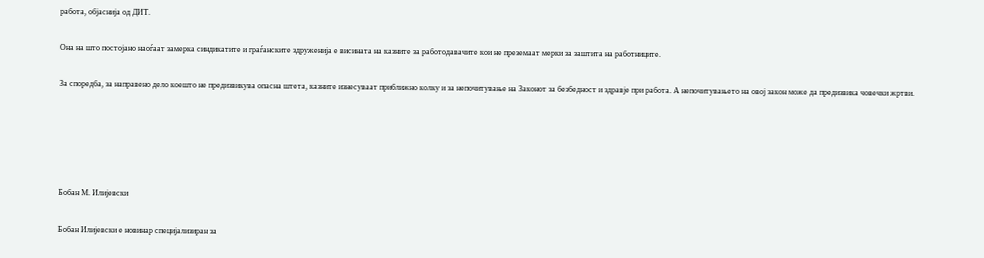работа, објаснија од ДИТ.

Она на што постојано наоѓаат замерка синдикатите и граѓанските здруженија е висината на казните за работодавачите кои не преземаат мерки за заштита на работниците.

За споредба, за направено дело коешто не предизвикува опасна штета, казните изнесуваат приближно колку и за непочитување на Законот за безбедност и здравје при работа. А непочитувањето на овој закон може да предизвика човечки жртви.





Бобан М. Илијевски

Бобан Илијевски е новинар специјализиран за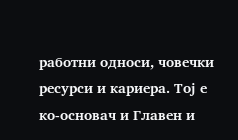работни односи, човечки ресурси и кариера. Тој е ко-основач и Главен и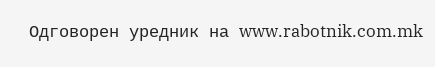Одговорен уредник на www.rabotnik.com.mk